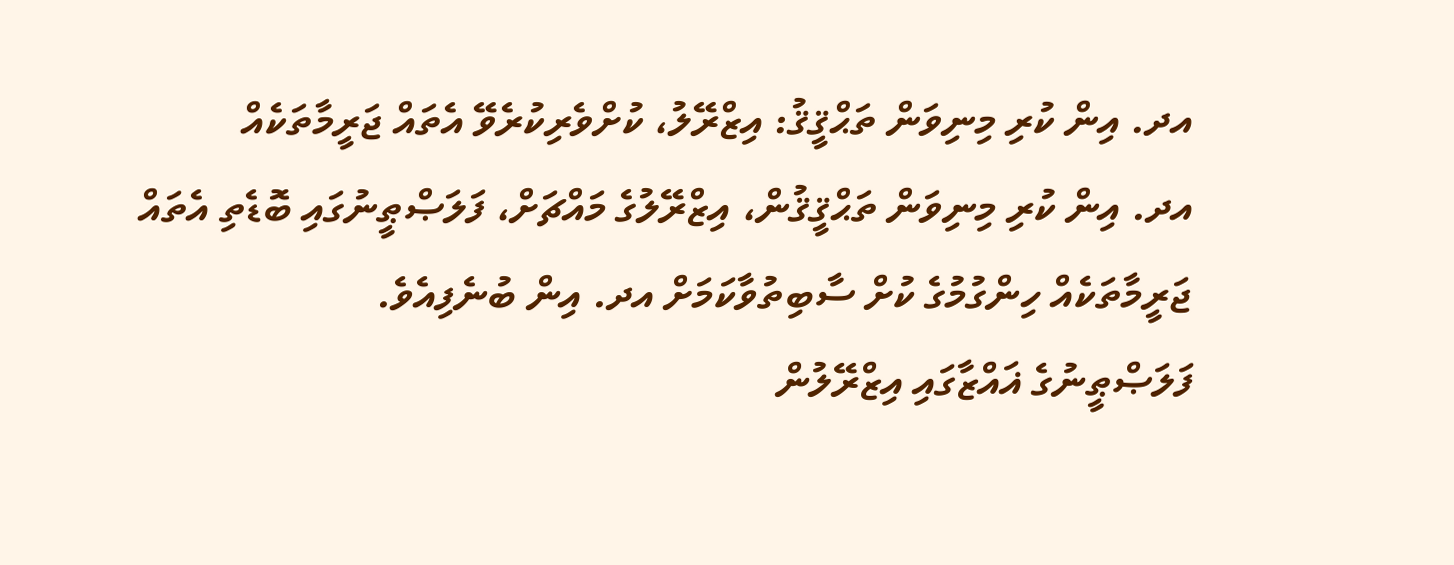އދ. އިން ކުރި މިނިވަން ތަޙްޤީޤު: އިޒްރޭލު، ކުށްވެރިކުރެވޭ އެތައް ޖަރީމާތަކެއް
އދ. އިން ކުރި މިނިވަން ތަޙްޤީޤުން، އިޒްރޭލުގެ މައްޗަށް، ފަލަޞްޠީނުގައި ބޮޑެތި އެތައް ޖަރީމާތަކެއް ހިންގުމުގެ ކުށް ސާބިތުވާކަމަށް އދ. އިން ބުނެފިއެވެ.
ފަލަޞްޠީނުގެ ޣައްޒާގައި އިޒްރޭލުން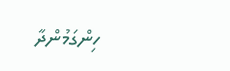ހިންގަމުންދާ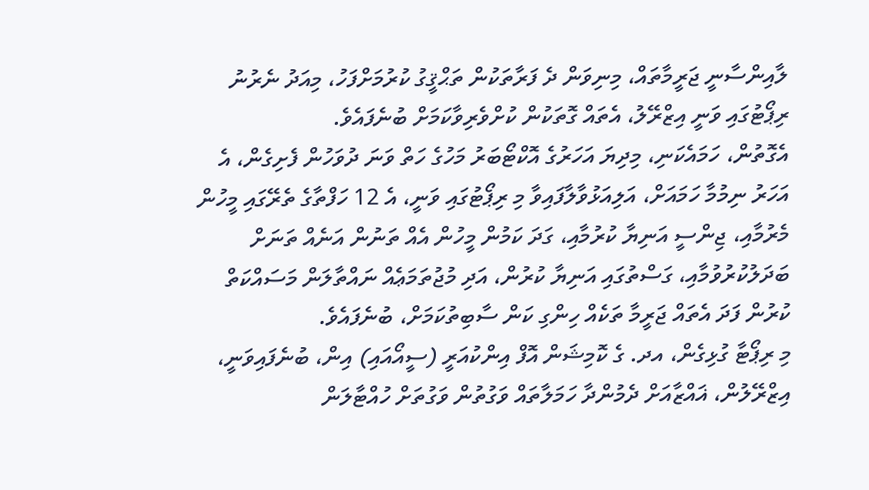ލާއިންސާނީ ޖަރީމާތައް، މިނިވަން ދެ ފަރާތަކުން ތަޙްޤީގު ކުރުމަށްފަހު، މިއަދު ނެރުނު ރިޕޯޓުގައި ވަނީ އިޒްރޭލު، އެތައް ގޮތަކުން ކުށްވެރިވާކަމަށް ބުނެފައެވެ.
އެގޮތުން، ހަމައެކަނި، މިދިޔަ އަހަރުގެ އޮކްޓޯބަރު މަހުގެ ހަތް ވަނަ ދުވަހުން ފެށިގެން، އެ އަހަރު ނިމުމާ ހަމައަށް، އަލިއަޅުވާލާފައިވާ މި ރިޕޯޓުގައި ވަނީ، އެ 12 ހަފްތާގެ ތެރޭގައި މީހުން މެރުމާއި، ޖިންސީ އަނިޔާ ކުރުމާއި، ގަދަ ކަމުން މީހުން އެއް ތަނުން އަނެއް ތަނަށް ބަދަލުކުރުވުމާއި، ގަސްތުގައި އަނިޔާ ކުރުން، އަދި މުޖުތަމަޢެއް ނައްތާލަން މަސައްކަތް ކުރުން ފަދަ އެތައް ޖަރީމާ ތަކެއް ހިންގި ކަން ސާބިތުކަމަށް، ބުނެފައެވެ.
މި ރިޕޯޓާ ގުޅިގެން، އދ. ގެ ކޮމިޝަން އޮފް އިންކުއަރީ (ސީއޯއައި) އިން، ބުނެފައިވަނީ، އިޒްރޭލުން، ޣައްޒާއަށް ދެމުންދާ ހަމަލާތައް ވަގުތުން ވަގުތަށް ހުއްޓާލަން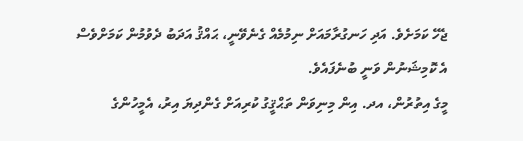ޖެހޭ ކަމަށެވެ. އަދި ހަނގުރާމައަށް ނިމުމެއް ގެނެވޭނީ، ޙައްޤު އަދަބު ދެވުމުން ކަމަށްވެސް އެ ކޮމިޝަނުން ވަނީ ބުނެފައެވެ.
މީގެ އިތުރުން، އދ. އިން މިނިވަން ތަޙްޤީގު ކުރިއަށް ގެންދިޔަ އިރު، އެމީހުންގެ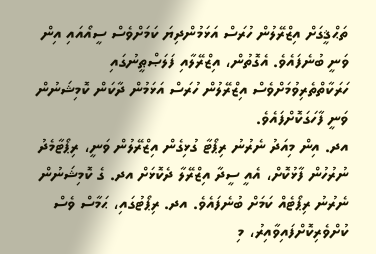ތަޙްޤީގަށް އިޒްރޭލުން ހުރަސް އަޅަމުންދިޔަ ކަމަށްވެސް ސީއޯއައި އިން ވަނީ ބުނެފައެވެ. އެގޮތުން، އިޒްރޭލާއި ފަލަޞްޠީނުގައި ހަރަކާތްތެރިވުމަށްވެސް އިޒްރޭލުން ހުރަސް އަޅަމުން ދާކަން ކޮމިޝަނުން ވަނީ ފާހަގަކޮށްފައެވެ.
އދ. އިން މިއަދު ނެރުނު ރިޕޯޓާ ގުޅިގެން އިޒްރޭލުން ވަނީ، ރިޕޯޓާމެދު ނުރުހުން ފާޅުކޮށް، އެއީ ސީދާ އިޒްރޭލާ ދެކޮޅަށް އދ. ގެ ކޮމިޝަނުން ނެރުނު ރިޕޯޓެއް ކަމަށް ބުނެފައެވެ. އދ. ރިޕޯޓުގައި، ޙަމާސް ވެސް ކުށްވެރިކޮށްފައިވާއިރު، މި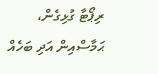ރިޕޯޓާ ގުޅިގެން، ޙަމާސްއިން އަދި ބަހެއް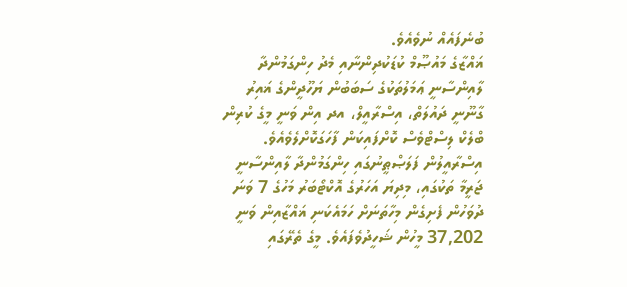ބުނެފައެއް ނުވެއެވެ.
ޣައްޒާގެ މައުޞޫމް ކުޑަކުދިންނާއި މެދު ހިންގަމުންދާ ލާއިންސާނީ ޢަމަލުތަކުގެ ސަބަބުން ޔަހޫދީންގެ ޣައިރު ގާނޫނީ ދައުލަތް، އިސްރާއީލް، އދ އިން ވަނީ މީގެ ކުރިން ބްލެކް ލިސްޓްވެސް ކޮށްފައިކަން ފާހަގަކޮށްލެވެއެވެ.
އިސްރާއީލުން ފަލަޞްޠީނުގައި ހިންގަމުންދާ ލާއިންސާނީ ޖަރީމާ ތަކުގައި، މިދިޔަ އަހަރުގެ އޮކްޓޯބަރު މަހުގެ 7 ވަނަ ދުވަހުން ފެށިގެން މިހާތަނަށް ހަމައެކަނި ޣައްޒާއިން ވަނީ 37,202 މީހުން ޝަހީދުވެފައެވެ. މީގެ ތެރޭގައި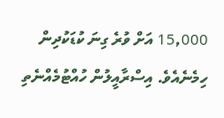15,000 އަށް ވުރެ ގިނަ ކުޑަކުދިން ހިމެނެއެވެ. އިސްރާއީލުން ހުއްޓުމެއްނެތި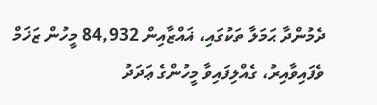ދެމުންދާ ޙަމަލާ ތަކުގައި، ޣައްޒާއިން 84,932 މީހުން ޒަޚަމް ވެފައިވާއިރު، ގެއްލިފައިވާ މީހުންގެ ޢަދަދު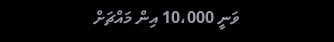ވަނީ 10،000 އިން މައްޗަށް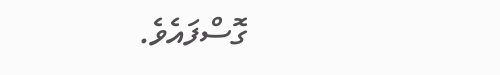ގޮސްފައެވެ.